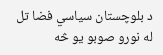د بلوچستان سياسي فضا تل له نورو صوبو يو څه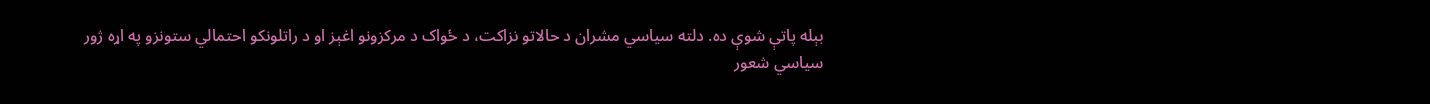بېله پاتې شوې ده. دلته سياسي مشران د حالاتو نزاکت، د ځواک د مرکزونو اغېز او د راتلونکو احتمالي ستونزو په اړه ژور سياسي شعور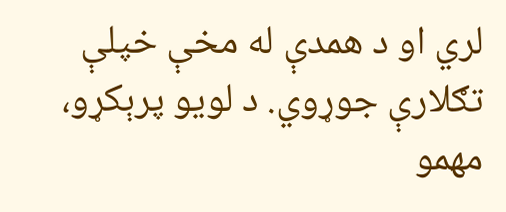لري او د همدې له مخې خپلې تګلارې جوړوي. د لويو پرېکړو، مهمو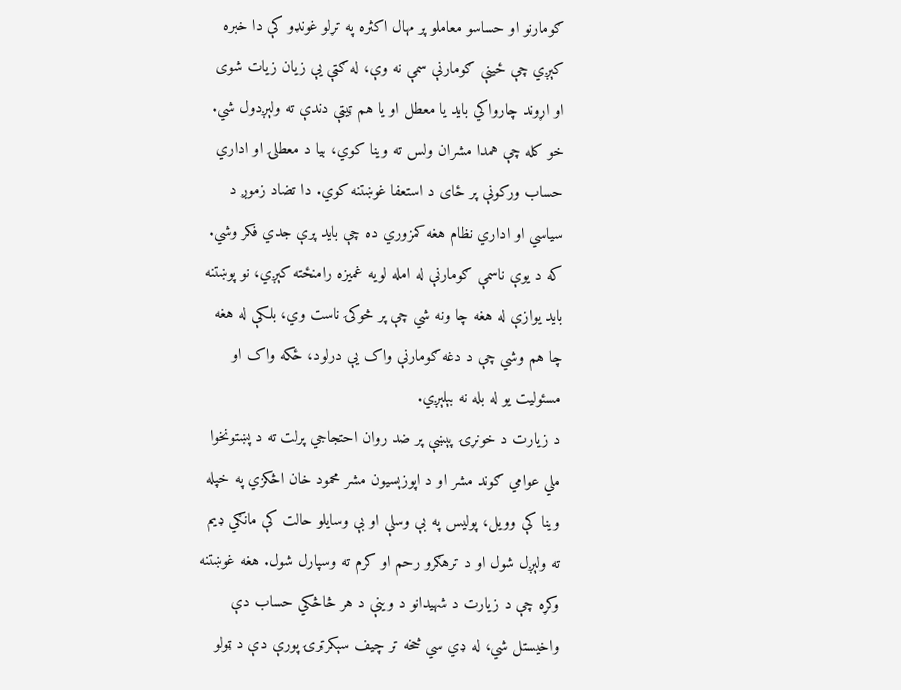ګومارنو او حساسو معاملو پر مهال اکثره په تړلو غونډو کې دا خبره کېږي چې ځينې ګومارنې سمې نه وې، له ګټې يې زيان زيات شوی او اړوند چارواکي بايد يا معطل او يا هم ټيټې دندې ته ولېږدول شي. خو کله چې همدا مشران ولس ته وينا کوي، بيا د معطلۍ او اداري حساب ورکونې پر ځای د استعفا غوښتنه کوي. دا تضاد زموږ د سياسي او اداري نظام هغه کمزوري ده چې بايد پرې جدي فکر وشي. که د يوې ناسمې ګومارنې له امله لويه غميزه رامنځته کېږي، نو پوښتنه بايد يوازې له هغه چا ونه شي چې پر څوکۍ ناست وي، بلکې له هغه چا هم وشي چې د دغه ګومارنې واک يې درلود، ځکه واک او مسئوليت يو له بله نه بېلېږي.
د زيارت د خونړۍ پېښې پر ضد روان احتجاجي پرلت ته د پښتونخوا ملي عوامي ګوند مشر او د اپوزېسيون مشر محمود خان اڅکزي په خپله وينا کې وويل، پوليس په بې وسلې او بې وسايلو حالت کې مانګي ډيم ته ولېږل شول او د ترهګرو رحم او کرم ته وسپارل شول. هغه غوښتنه وکړه چې د زيارت د شهيدانو د وينې د هر څاڅکي حساب دې واخيستل شي، له ډي سي څخه تر چيف سېکرټرۍ پورې دې د ټولو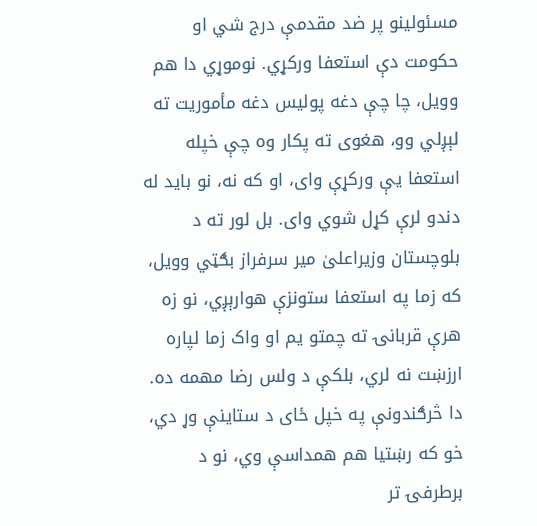مسئولينو پر ضد مقدمې درج شي او حکومت دې استعفا ورکړي. نوموړي دا هم وويل، چا چې دغه پوليس دغه مأموريت ته لېږلي وو، هغوی ته پکار وه چې خپله استعفا يې ورکړې وای، او که نه، نو بايد له دندو لرې کړل شوي وای. بل لور ته د بلوچستان وزيراعلیٰ مير سرفراز بګټي وويل، که زما په استعفا ستونزې هوارېږي، نو زه هرې قربانۍ ته چمتو يم او واک زما لپاره ارزښت نه لري، بلکې د ولس رضا مهمه ده. دا څرګندونې په خپل ځای د ستاينې وړ دي، خو که رښتيا هم همداسې وي، نو د برطرفۍ تر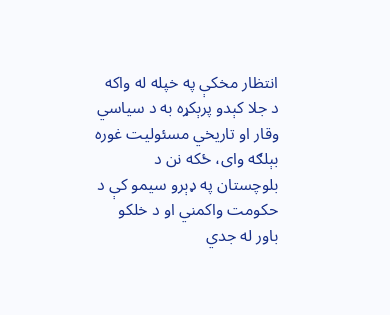انتظار مخکې په خپله له واکه د جلا کېدو پرېکړه به د سياسي وقار او تاريخي مسئوليت غوره بېلګه وای، ځکه نن د بلوچستان په ډېرو سيمو کې د حکومت واکمني او د خلکو باور له جدي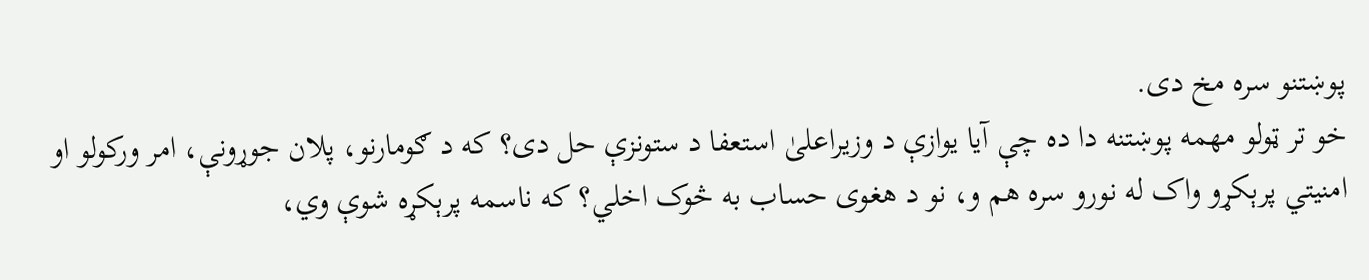پوښتنو سره مخ دی.
خو تر ټولو مهمه پوښتنه دا ده چې آيا يوازې د وزيراعلیٰ استعفا د ستونزې حل دی؟ که د ګومارنو، پلان جوړونې، امر ورکولو او امنيتي پرېکړو واک له نورو سره هم و، نو د هغوی حساب به څوک اخلي؟ که ناسمه پرېکړه شوې وي،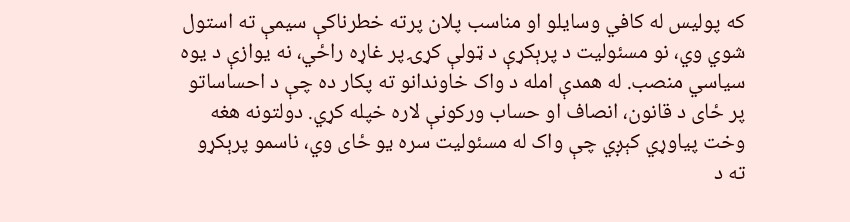که پوليس له کافي وسايلو او مناسب پلان پرته خطرناکې سيمې ته استول شوي وي، نو مسئوليت د پرېکړې د ټولې کړۍ پر غاړه راځي، نه يوازې د يوه سياسي منصب. له همدې امله د واک خاوندانو ته پکار ده چې د احساساتو پر ځای د قانون، انصاف او حساب ورکونې لاره خپله کړي. دولتونه هغه وخت پياوړي کېږي چې واک له مسئوليت سره يو ځای وي، ناسمو پرېکړو ته د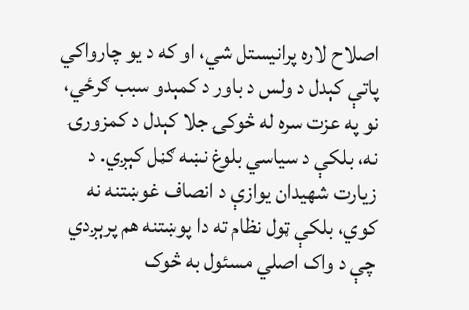اصلاح لاره پرانيستل شي، او که د يو چارواکي پاتې کېدل د ولس د باور د کمېدو سبب ګرځي، نو په عزت سره له څوکۍ جلا کېدل د کمزورۍ نه، بلکې د سياسي بلوغ نښه ګڼل کېږي. د زيارت شهيدان يوازې د انصاف غوښتنه نه کوي، بلکې ټول نظام ته دا پوښتنه هم پرېږدي چې د واک اصلي مسئول به څوک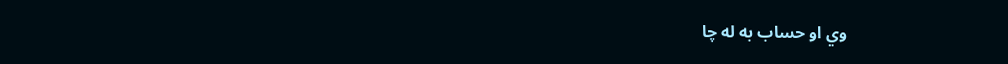وي او حساب به له چا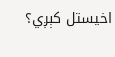اخيستل کېږي؟